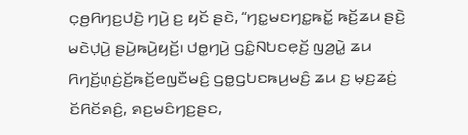ꤍ꤫ꤥ꤬ꤖꤚꤢ꤬ꤓꤢꤧ꤬ ꤚꤣꤧ꤬ ꤢ꤬ ꤟꤢꤩ ꤔꤢꤧ, “ꤚꤢ꤭ꤗꤢꤚꤢ꤭ꤒꤢꤩ꤭ ꤒꤢꤩ꤬ꤘꤣ ꤔꤢꤧ꤬ ꤗꤢꤧꤓ꤫ꤣꤧ꤬ ꤔꤣꤧ꤬ꤒꤣꤧ꤬ꤟꤢꤩ꤬꤯ ꤓꤥ꤭ꤚꤣꤧ꤬ ꤞꤢꤨ꤭ꤡꤝꤢꤕ꤫ꤢꤩ꤬ ꤜꤤ꤬ꤣꤧ꤭ ꤘꤣ ꤖꤚꤢꤩ꤬ꤛ꤫ꤢꤦ꤬ꤢꤩ꤬ꤒꤢꤩ꤬ꤕꤜꤢꤪꤗꤢꤨ꤬ ꤞꤥ꤭ꤞꤝꤢꤒꤣ꤬ꤗꤢꤨ꤬ ꤘꤣ ꤢ꤬ ꤗ꤫ꤢ꤬ꤘꤢꤦ꤬ ꤢꤩꤖꤢꤩꤎꤢꤨ꤬, ꤎꤢ꤬ꤗꤢꤨꤚꤢ꤬ꤔꤢ,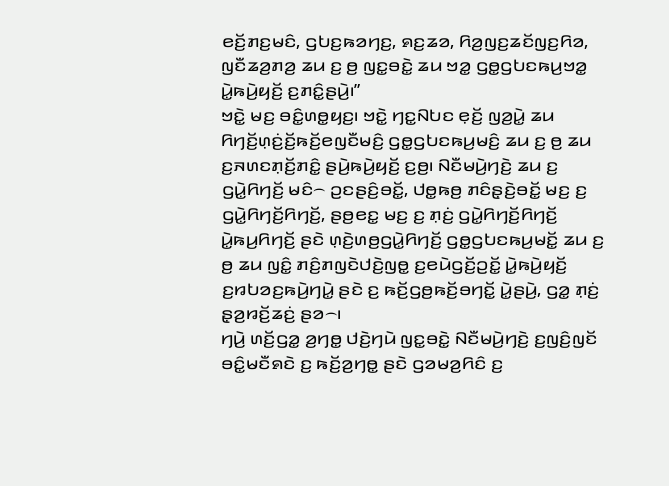ꤕꤢꤩ꤬ꤊꤢ꤬ꤗꤢꤨ, ꤞꤝꤢ꤬ꤒꤤꤚꤢ꤬, ꤎꤢ꤬ꤘꤤ, ꤖꤤ꤬ꤜꤢ꤬ꤘꤢꤩꤜꤢ꤬ꤖꤤ, ꤜꤢꤪꤘꤤ꤬ꤊꤤ꤬ ꤘꤣ ꤢ꤬ ꤥ꤬ ꤜꤢ꤭ꤋꤢꤧ꤭ ꤘꤣ ꤠꤤ꤭ ꤞꤥ꤭ꤞꤝꤢꤒꤣ꤬ꤠꤤ꤭ ꤣꤧ꤭ꤒꤣꤧ꤬ꤟꤢꤩ꤬ ꤢ꤬ꤊꤢꤨ꤭ꤔꤣꤧ꤬꤯”
ꤠꤢꤧ꤭ ꤗꤢ꤬ ꤋꤢꤨ꤭ꤛꤥ꤭ꤟꤢ꤬꤯ ꤠꤢꤧ꤭ ꤚꤢ꤭ꤡꤝꤢ ꤕ꤫ꤢꤩ꤬ ꤜꤤ꤬ꤣꤧ꤭ ꤘꤣ ꤖꤚꤢꤩ꤬ꤛ꤫ꤢꤦ꤬ꤢꤩ꤬ꤒꤢꤩ꤬ꤕꤜꤢꤪꤗꤢꤨ꤬ ꤞꤥ꤭ꤞꤝꤢꤒꤣ꤬ꤗꤢꤨ꤬ ꤘꤣ ꤢ꤬ ꤥ꤬ ꤘꤣ ꤢ꤬ꤏꤛꤢꤊ꤫ꤢꤩ꤬ꤊꤢꤨ꤭ ꤔꤣꤧ꤬ꤒꤣꤧ꤬ꤟꤢꤩ꤬ ꤢ꤬ꤥ꤬꤯ ꤡꤢꤪꤗꤣꤧ꤬ꤚꤢꤧ꤬ ꤘꤣ ꤢ꤬ ꤞꤣꤧ꤭ꤖꤚꤢꤩ꤬ ꤗꤢꤨ꤮ ꤑꤢꤔꤢꤨ꤬ꤋꤢꤩ꤭, ꤓꤥ꤭ꤒꤥ꤬ ꤊꤢꤨꤔ꤫ꤢꤧ꤬ꤋꤢꤩ꤭ ꤗꤢ꤬ ꤢ꤬ ꤞꤣꤧ꤭ꤖꤚꤢꤩ꤬ꤖꤚꤢꤩ꤬, ꤔꤥ꤬ꤕꤢ꤭ ꤗꤢ꤬ ꤢ꤬ ꤊ꤫ꤢꤦ꤬ ꤞꤣꤧ꤭ꤖꤚꤢꤩ꤬ꤖꤚꤢꤩ꤬ ꤣꤧ꤭ꤒꤣ꤬ꤖꤚꤢꤩ꤬ ꤔꤢꤧ ꤛ꤫ꤢꤧ꤬ꤛꤥ꤬ꤞꤣꤧ꤭ꤖꤚꤢꤩ꤬ ꤞꤥ꤭ꤞꤝꤢꤒꤣ꤬ꤗꤢꤩ꤭ ꤘꤣ ꤢ꤬ ꤥ꤬ ꤘꤣ ꤜꤢꤨ꤭ ꤊꤢꤨ꤬ꤊꤜꤢꤧꤓꤢꤧ꤬ꤜꤥ꤭ ꤢ꤬ꤕꤣꤧꤞꤢꤩ꤬ꤑꤢꤩ꤭ ꤣꤧ꤭ꤒꤣꤧ꤬ꤟꤢꤩ꤬ ꤢ꤬ꤙꤝꤤꤢ꤬ꤒꤣꤧ꤬ꤚꤣꤧ꤭ ꤔꤢꤧ ꤢ꤬ ꤒꤢꤩ꤬ꤞꤥ꤬ꤒꤢꤩ꤬ꤋꤚꤢꤩ꤭ ꤣꤧ꤭ꤔꤣꤧ꤬, ꤞꤤ꤭ ꤊ꤫ꤢꤦ꤬ ꤔ꤫ꤤ꤬ꤙꤢꤩ꤬ꤘꤢꤦ꤬ ꤔꤤ꤮꤯
ꤚꤣꤧ꤬ ꤛꤢꤩ꤬ꤞꤤ꤭ ꤤ꤬ꤚꤥ꤭ ꤓꤢꤧ꤬ꤚꤣꤧ ꤜꤢ꤭ꤋꤢꤧ꤭ ꤡꤢꤪꤗꤣꤧ꤬ꤚꤢꤧ꤬ ꤢ꤬ꤜꤢꤨ꤬ꤜꤢꤩ ꤋꤢꤨ꤭ꤗꤢꤪꤎꤢꤧ ꤢ꤬ ꤒꤢꤩ꤬ꤤ꤬ꤚꤥ꤭ ꤔꤢꤧ ꤞꤤꤗꤤ꤬ꤖꤢꤨ ꤢ꤬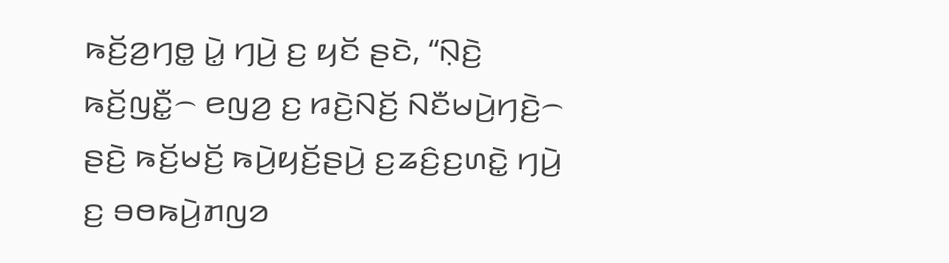ꤒꤢꤩ꤬ꤤ꤬ꤚꤥ꤭ ꤣꤧ꤭ ꤚꤣꤧ꤬ ꤢ꤬ ꤟꤢꤩ ꤔꤢꤧ, “ꤡ꤫ꤢꤧ꤬ ꤒꤢꤩ꤬ꤜꤢꤪ꤭꤮ ꤕꤜꤤ꤬ ꤢ꤬ ꤙꤢꤧ꤬ꤡꤢꤩ꤬ ꤡꤢꤪꤗꤣꤧ꤬ꤚꤢꤧ꤬꤮ ꤔꤢꤧ꤬ ꤒꤢꤩ꤬ꤗꤢꤩ꤬ ꤒꤣꤧ꤬ꤟꤢꤩ꤬ꤔꤣꤧ꤬ ꤢ꤬ꤘꤢꤨ꤬ꤢ꤬ꤛꤢꤧ꤭ ꤚꤣꤧ꤬ ꤢ꤬ ꤋꤥꤒꤣꤧ꤬ꤊꤜꤤ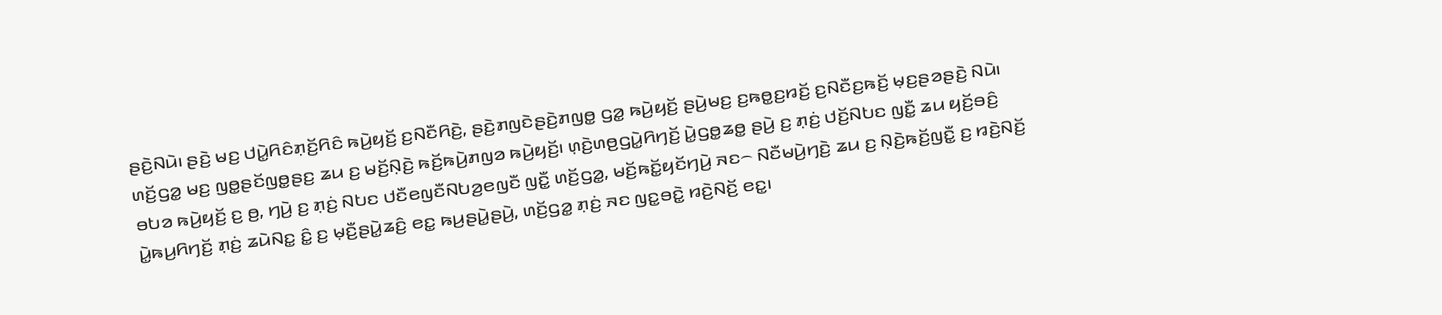ꤔꤢꤧ꤬ꤡꤣꤧ꤯ ꤔꤢꤧ꤬ ꤗꤢ꤬ ꤓꤣꤧ꤭ꤖꤢꤨꤊ꤫ꤢꤩ꤬ꤖꤢꤨ ꤒꤣꤧ꤬ꤟꤢꤩ꤬ ꤢ꤬ꤡꤢꤪꤖꤢꤧ꤬, ꤔꤢꤧ꤬ꤊꤜꤢꤧꤔꤢꤧ꤬ꤊꤜꤥ꤭ ꤞꤤ꤭ ꤒꤣꤧ꤬ꤟꤢꤩ꤬ ꤔꤣꤧ꤬ꤗꤢ꤬ ꤢ꤬ꤒꤥ꤭ꤢ꤬ꤙꤢꤩ꤬ ꤢ꤬ꤡꤢꤪꤢ꤬ꤒꤢꤩ꤬ ꤗ꤫ꤢ꤬ꤔꤤꤔꤢꤧ꤬ ꤡꤣꤧ꤯
ꤛꤢꤩ꤬ꤞꤤ꤭ ꤗꤢ꤬ ꤜꤥ꤭ꤔꤢꤩꤜꤥ꤭ꤔꤢ꤬ ꤘꤣ ꤢ꤬ ꤗꤢꤩ꤬ꤡ꤫ꤢꤧ꤬ ꤒꤢꤩ꤬ꤒꤣꤧ꤬ꤊꤜꤤ ꤒꤣꤧ꤬ꤟꤢꤩ꤬꤯ ꤛ꤫ꤢꤧ꤬ꤛꤥ꤬ꤞꤣꤧ꤭ꤖꤚꤢꤩ꤬ ꤣꤧ꤭ꤞꤥ꤭ꤘꤥ꤭ ꤔꤣꤧ꤬ ꤢ꤬ ꤊ꤫ꤢꤦ꤬ ꤓꤢꤩ꤬ꤡꤝꤢ ꤜꤢꤪ꤭ ꤘꤣ ꤟꤢꤩ꤬ꤋꤢꤨ꤬ ꤋꤝꤤ ꤒꤣꤧ꤬ꤟꤢꤩ꤬ ꤢ꤬ ꤥ꤬, ꤚꤣꤧ꤬ ꤢ꤬ ꤊ꤫ꤢꤦ꤬ ꤡꤝꤢ ꤓꤢꤪꤕꤜꤢꤪꤡꤝꤤ꤬ꤕꤜꤢꤪ ꤜꤢꤪ꤭ ꤛꤢꤩ꤬ꤞꤤ꤭, ꤗꤢꤩ꤬ꤒꤢꤩ꤭ꤟꤢꤩꤚꤣꤧ꤬ ꤏꤢ꤮ ꤡꤢꤪꤗꤣꤧ꤬ꤚꤢꤧ꤬ ꤘꤣ ꤢ꤬ ꤡ꤫ꤢꤧ꤬ꤒꤢꤩ꤬ꤜꤢꤪ꤭ ꤢ꤬ ꤙꤢꤧ꤬ꤡꤢꤩ꤬ ꤣꤧ꤭ꤒꤣ꤬ꤖꤚꤢꤩ꤬ ꤊ꤫ꤢꤦ꤬ ꤘꤣꤧꤡꤢ꤭ ꤢꤨ꤭ ꤢ꤬ ꤗ꤫ꤢꤪ꤬ꤔꤣꤧ꤭ꤘꤢꤨ꤬ ꤕꤢ꤭ ꤒꤣ꤬ꤔꤣꤧ꤭ꤔꤣꤧ꤬, ꤛꤢꤩ꤬ꤞꤤ꤭ ꤊ꤫ꤢꤦ꤬ ꤏꤢ ꤜꤢ꤭ꤋꤢꤧ꤭ ꤙꤢꤧ꤬ꤡꤢꤩ꤬ ꤕꤢ꤭꤯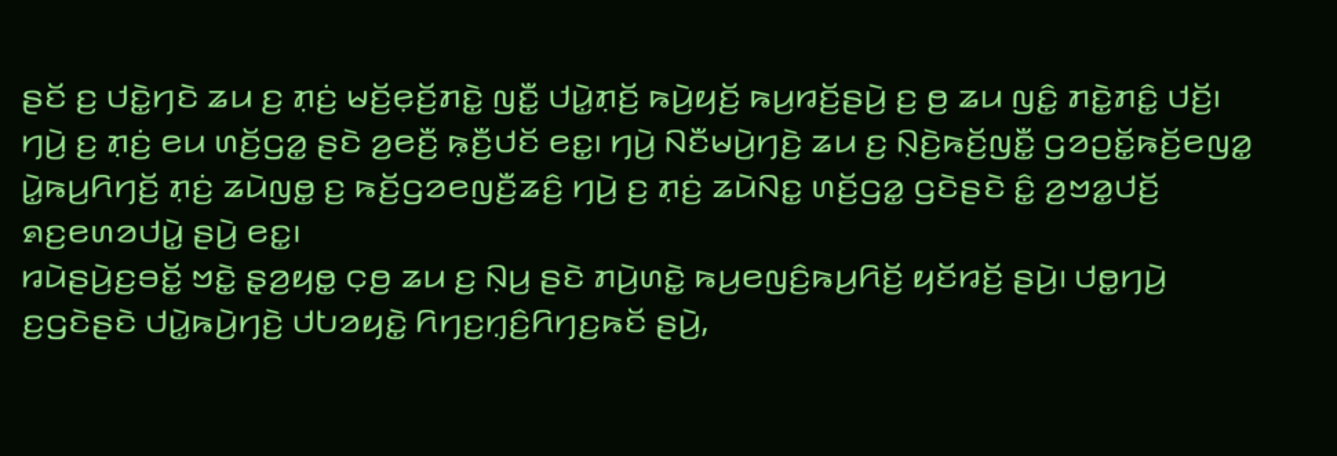ꤔꤢꤩ ꤢ꤬ ꤓꤢꤧ꤭ꤚꤢꤧ ꤘꤣ ꤢ꤬ ꤊ꤫ꤢꤦ꤬ ꤗꤢꤩ꤬ꤕ꤫ꤢꤩ꤬ꤊꤢꤧ꤭ ꤜꤢꤪ꤭ ꤓꤣꤧ꤭ꤊ꤫ꤢꤩ꤬ ꤒꤣꤧ꤬ꤟꤢꤩ꤬ ꤒꤣ꤬ꤙꤢꤩ꤬ꤔꤣꤧ꤬ ꤢ꤬ ꤥ꤬ ꤘꤣ ꤜꤢꤨ꤭ ꤊꤢꤧ꤭ꤊꤢꤨ꤭ ꤓꤢꤩ꤬꤯ ꤚꤣꤧ꤬ ꤢ꤬ ꤊ꤫ꤢꤦ꤬ ꤕꤣ ꤛꤢꤩ꤬ꤞꤤ꤭ ꤔꤢꤧ ꤤ꤬ꤕꤢꤪ꤬ ꤒ꤫ꤢꤪ꤬ꤓꤢꤩ ꤕꤢ꤭꤯ ꤚꤣꤧ꤬ ꤡꤢꤪꤗꤣꤧ꤬ꤚꤢꤧ꤬ ꤘꤣ ꤢ꤬ ꤡ꤫ꤢꤧ꤬ꤒꤢꤩ꤬ꤜꤢꤪ꤭ ꤞꤤꤑꤢꤩ꤭ꤒꤢꤩ꤬ꤕꤜꤤ꤭ ꤣꤧ꤭ꤒꤣ꤬ꤖꤚꤢꤩ꤬ ꤊ꤫ꤢꤦ꤬ ꤘꤣꤧꤜꤥ꤭ ꤢ꤬ ꤒꤢꤩ꤬ꤞꤤꤕꤜꤢꤪ꤬ꤘꤢꤨ꤬ ꤚꤣꤧ꤬ ꤢ꤬ ꤊ꤫ꤢꤦ꤬ ꤘꤣꤧꤡꤢ꤭ ꤛꤢꤩ꤬ꤞꤤ꤭ ꤞꤢꤧꤔꤢꤧ ꤢꤨ꤭ ꤤ꤬ꤠꤤ꤭ꤓꤢꤩ꤬ ꤎꤢ꤬ꤕꤛꤤꤓꤣꤧ꤭ ꤔꤣꤧ꤬ ꤕꤢ꤭꤯
ꤙꤣꤧꤔꤣꤧ꤬ꤢ꤬ꤋꤢꤩ꤭ ꤠꤢꤧ꤭ ꤔ꤫ꤤ꤬ꤟꤥ꤭ ꤍ꤫ꤥ꤬ ꤘꤣ ꤢ꤬ ꤡ꤫ꤣ꤬ ꤔꤢꤧ ꤊꤣꤧ꤬ꤛꤢꤧ꤭ ꤒꤣ꤬ꤕꤜꤢꤨ꤬ꤒꤣ꤬ꤖꤢꤩ꤬ ꤟꤢꤩꤙꤢꤩ꤬ ꤔꤣꤧ꤬꤯ ꤓꤥ꤭ꤚꤣꤧ꤬ ꤢ꤬ꤞꤢꤧꤔꤢꤧ ꤓꤣꤧ꤭ꤒꤣꤧ꤬ꤚꤢꤧ꤬ ꤓꤝꤤꤟꤢꤧ꤭ ꤖꤚꤢ꤬ꤚ꤫ꤢꤨ꤬ꤖꤚꤢ꤬ꤒꤢꤩ ꤔꤣꤧ꤬,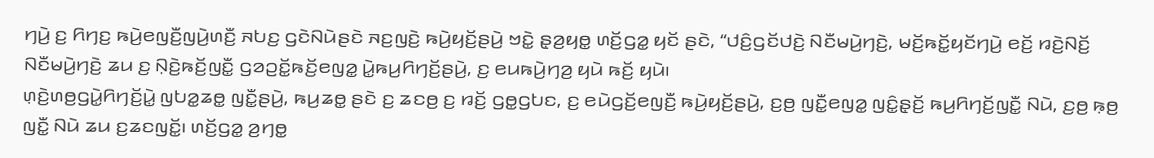ꤚꤣꤧ꤬ ꤢ꤬ ꤖꤚꤢ꤬ ꤒꤣꤧ꤬ꤕꤜꤢꤪ꤬ꤜꤣꤧ꤬ꤛꤢꤪ꤬ ꤏꤝꤢ꤬ ꤞꤢꤧꤡꤣꤧꤔꤢꤧ ꤏꤢ꤬ꤜꤢꤧ꤬ ꤒꤣꤧ꤬ꤟꤢꤩ꤬ꤔꤣꤧ꤬ ꤠꤢꤧ꤭ ꤔ꤫ꤤ꤬ꤟꤥ꤭ ꤛꤢꤩ꤬ꤞꤤ꤭ ꤟꤢꤩ ꤔꤢꤧ, “ꤓꤢꤨ꤬ꤞꤢꤩꤓꤢꤧ꤬ ꤡꤢꤪꤗꤣꤧ꤬ꤚꤢꤧ꤬, ꤗꤢꤩ꤬ꤒꤢꤩ꤭ꤟꤢꤩꤚꤣꤧ꤬ ꤕꤢꤩ꤬ ꤙꤢꤧ꤬ꤡꤢꤩ꤬ ꤡꤢꤪꤗꤣꤧ꤬ꤚꤢꤧ꤬ ꤘꤣ ꤢ꤬ ꤡ꤫ꤢꤧ꤬ꤒꤢꤩ꤬ꤜꤢꤪ꤭ ꤞꤤꤑꤢꤩ꤭ꤒꤢꤩ꤬ꤕꤜꤤ꤭ ꤣꤧ꤭ꤒꤣ꤬ꤖꤚꤢꤩ꤬ꤔꤣꤧ꤬, ꤢ꤬ ꤕꤣꤒꤣꤧ꤬ꤚꤤ꤬ ꤟꤣꤧ ꤒꤢꤩ꤬ ꤟꤣꤧ꤯
ꤛ꤫ꤢꤧ꤬ꤛꤥ꤬ꤞꤣꤧ꤭ꤖꤚꤢꤩ꤬ꤣꤧ꤭ ꤜꤝꤤ꤭ꤘꤥ꤭ ꤜꤢꤪ꤭ꤔꤣꤧ꤬, ꤒꤣ꤬ꤘꤥ꤭ ꤔꤢꤧ ꤢ꤬ ꤘꤢꤥ꤬ ꤢ꤬ ꤙꤢꤩ꤬ ꤞꤥ꤭ꤞꤝꤢ, ꤢ꤬ ꤕꤣꤧꤞꤢꤩ꤬ꤕꤜꤢꤪ꤬ ꤒꤣꤧ꤬ꤟꤢꤩ꤬ꤔꤣꤧ꤬, ꤢ꤬ꤥ꤬ ꤜꤢꤪ꤭ꤕꤜꤤ꤭ ꤜꤢꤨ꤭ꤔ꤫ꤢꤩ꤬ ꤒꤣ꤬ꤖꤚꤢꤩ꤬ꤜꤢꤪ꤭ ꤡꤣꤧ, ꤢ꤬ꤥ꤬ ꤒ꤫ꤥ꤬ ꤜꤢꤪ꤭ ꤡꤣꤧ ꤘꤣ ꤢ꤬ꤘꤢꤜꤢꤩ꤭꤯ ꤛꤢꤩ꤬ꤞꤤ꤭ ꤤ꤬ꤚꤥ꤭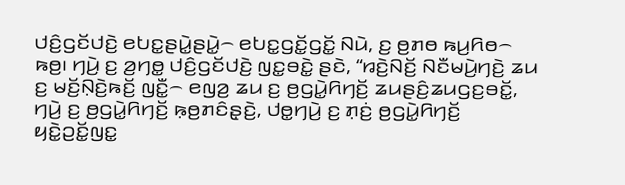ꤓꤢꤨ꤬ꤞꤢꤩꤓꤢꤧ꤬ ꤕꤝꤢ꤭ꤔꤣꤧ꤭ꤔꤣꤧ꤭꤮ ꤕꤝꤢ꤭ꤞꤢꤩ꤭ꤞꤢꤩ꤭ ꤡꤣꤧ, ꤢ꤬ ꤥ꤬ꤊꤥ ꤒꤣ꤬ꤖꤥ꤮ ꤒꤥ꤬꤯ ꤚꤣꤧ꤬ ꤢ꤬ ꤤ꤬ꤚꤥ꤭ ꤓꤢꤨ꤬ꤞꤢꤩꤓꤢꤧ꤬ ꤜꤢ꤭ꤋꤢꤧ꤭ ꤔꤢꤧ, “ꤙꤢꤧ꤬ꤡꤢꤩ꤬ ꤡꤢꤪꤗꤣꤧ꤬ꤚꤢꤧ꤬ ꤘꤣ ꤢ꤬ ꤗꤢꤩ꤬ꤡ꤫ꤢꤧ꤬ꤒꤢꤩ꤬ ꤜꤢꤪ꤭꤮ ꤕꤜꤤ꤬ ꤘꤣ ꤢ꤬ ꤥ꤬ꤞꤣꤧ꤭ꤖꤚꤢꤩ꤬ ꤘꤣꤔꤢꤨ꤬ꤘꤣꤞꤢ꤬ꤋꤢꤩ꤭, ꤚꤣꤧ꤬ ꤢ꤬ ꤥ꤬ꤞꤣꤧ꤭ꤖꤚꤢꤩ꤬ ꤒ꤫ꤥ꤬ꤊꤢꤨꤔ꤫ꤢꤧ꤬, ꤓꤥ꤭ꤚꤣꤧ꤬ ꤢ꤬ ꤊ꤫ꤢꤦ꤬ ꤥ꤬ꤞꤣꤧ꤭ꤖꤚꤢꤩ꤬ ꤟꤢꤧ꤭ꤑꤢꤩ꤭ꤜꤢ꤭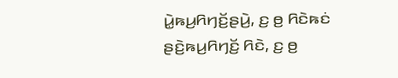ꤣꤧ꤭ꤒꤣ꤬ꤖꤚꤢꤩ꤬ꤔꤣꤧ꤬, ꤢ꤬ ꤥ꤬ ꤖꤢꤧꤒꤢꤦ ꤔꤢꤧ꤬ꤒꤣ꤬ꤖꤚꤢꤩ꤬ ꤖꤢꤧ, ꤢ꤬ ꤥ꤬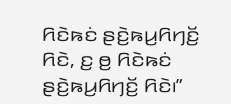ꤖꤢꤧꤒꤢꤦ ꤔꤢꤧ꤬ꤒꤣ꤬ꤖꤚꤢꤩ꤬ ꤖꤢꤧ, ꤢ꤬ ꤥ꤬ ꤖꤢꤧꤒꤢꤦ ꤔꤢꤧ꤬ꤒꤣ꤬ꤖꤚꤢꤩ꤬ ꤖꤢꤧ꤯”